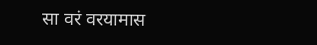सा वरं वरयामास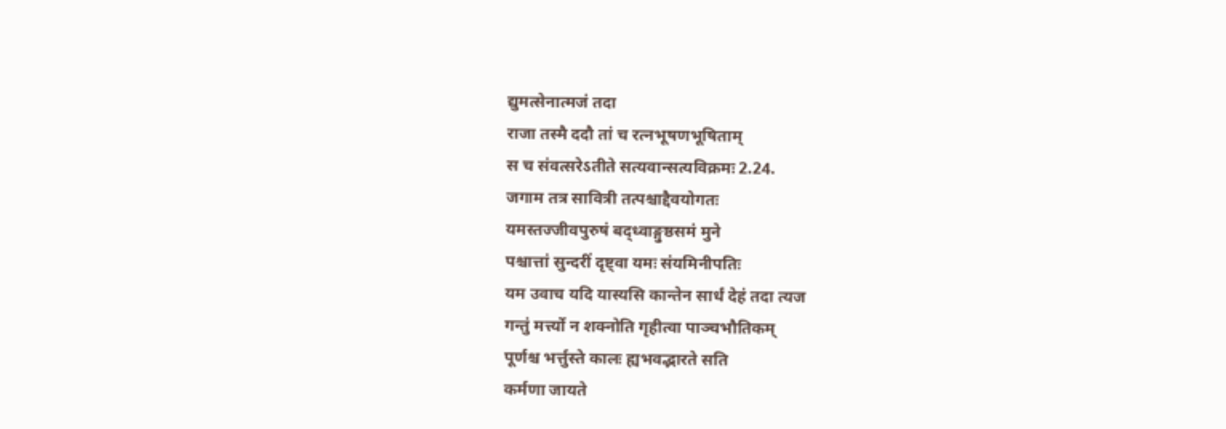द्युमत्सेनात्मजं तदा
राजा तस्मै ददौ तां च रत्नभूषणभूषिताम्
स च संवत्सरेऽतीते सत्यवान्सत्यविक्रमः 2.24.
जगाम तत्र सावित्री तत्पश्चाद्दैवयोगतः
यमस्तज्जीवपुरुषं बद्ध्वाङ्गुष्ठसमं मुने
पश्चात्तां सुन्दरीं दृष्ट्वा यमः संयमिनीपतिः
यम उवाच यदि यास्यसि कान्तेन सार्धं देहं तदा त्यज
गन्तुं मर्त्त्यो न शक्नोति गृहीत्वा पाञ्चभौतिकम्
पूर्णश्च भर्त्तुस्ते कालः ह्यभवद्भारते सति
कर्मणा जायते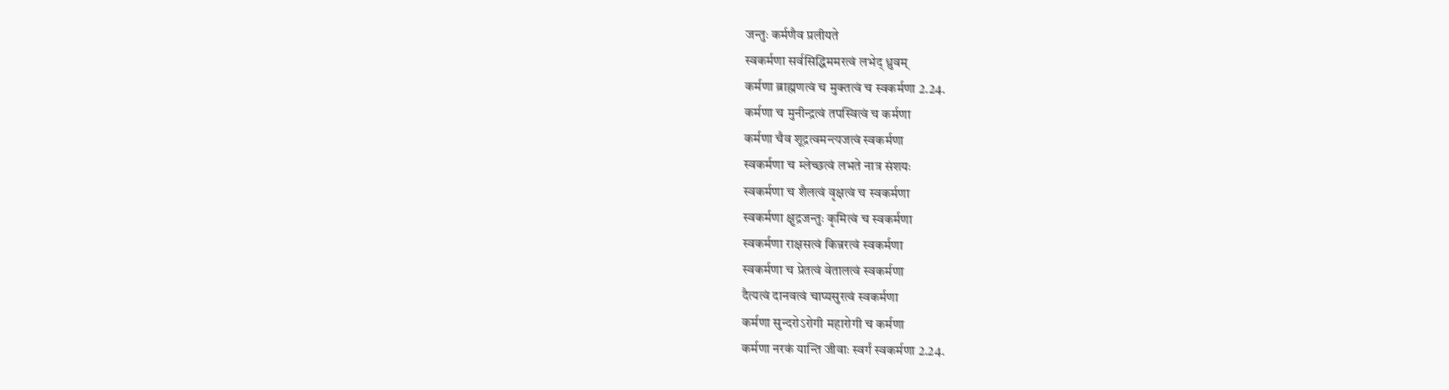जन्तुः कर्मणैव प्रलीयते
स्वकर्मणा सर्वसिद्धिममरत्वं लभेद् ध्रुवम्
कर्मणा ब्राह्मणत्वं च मुक्तत्वं च स्वकर्मणा 2.24.
कर्मणा च मुनीन्द्रत्वं तपस्वित्वं च कर्मणा
कर्मणा चैव शूद्रत्वमन्त्यजत्वं स्वकर्मणा
स्वकर्मणा च म्लेच्छत्वं लभते नात्र संशयः
स्वकर्मणा च शैलत्वं वृक्षत्वं च स्वकर्मणा
स्वकर्मणा क्षुद्रजन्तुः कृमित्वं च स्वकर्मणा
स्वकर्मणा राक्षसत्वं किन्नरत्वं स्वकर्मणा
स्वकर्मणा च प्रेतत्वं वेतालत्वं स्वकर्मणा
दैत्यत्वं दानवत्वं चाप्यसुरत्वं स्वकर्मणा
कर्मणा सुन्दरोऽरोगी महारोगी च कर्मणा
कर्मणा नरकं यान्ति जीवाः स्वर्गं स्वकर्मणा 2.24.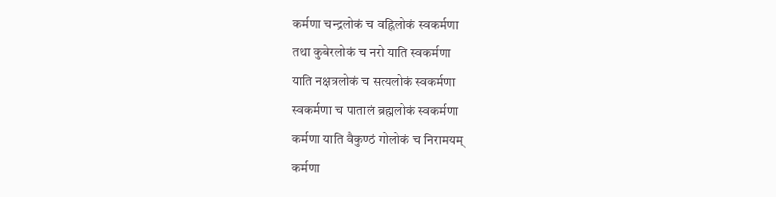कर्मणा चन्द्रलोकं च वह्निलोकं स्वकर्मणा
तथा कुबेरलोकं च नरो याति स्वकर्मणा
याति नक्षत्रलोकं च सत्यलोकं स्वकर्मणा
स्वकर्मणा च पातालं ब्रह्मलोकं स्वकर्मणा
कर्मणा याति वैकुण्ठं गोलोकं च निरामयम्
कर्मणा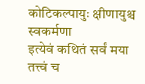कोटिकल्पायुः क्षीणायुश्च स्वकर्मणा
इत्येवं कथितं सर्वं मया तत्त्वं च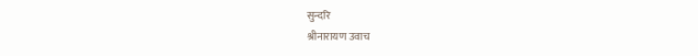सुन्दरि
श्रीनारायण उवाच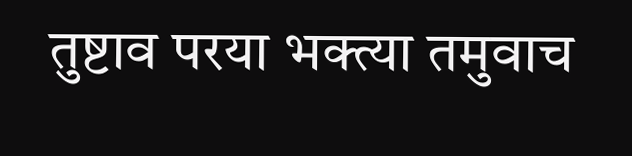तुष्टाव परया भक्त्या तमुवाच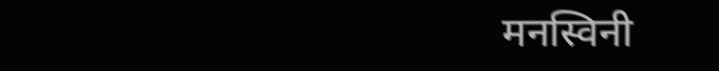मनस्विनी